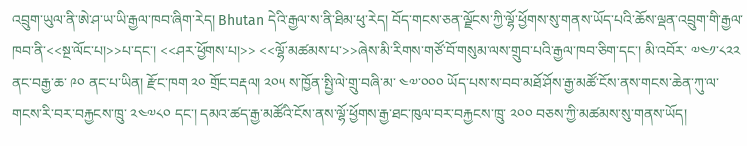འབྲུག་ཡུལ་ནི་ཨེ་ཤ་ཡ་ཡི་རྒྱལ་ཁབ་ཞིག་རེད། Bhutan དེའི་རྒྱལ་ས་ནི་ཐིམ་ཕུ་རེད། བོད་གངས་ཅན་ལྗོངས་ཀྱི་ལྷོ་ཕྱོགས་སུ་གནས་ཡོད་པའི་ཆོས་ལྡན་འབྲུག་གི་རྒྱལ་ཁབ་ནི་<<སྔ་ལོང་པ།>>པ་དང་། <<ཤར་ཕྱོགས་པ།>> <<ལྷོ་མཚམས་པ་>>ཞེས་མི་རིགས་གཙོ་བོ་གསུམ་ལས་གྲུབ་པའི་རྒྱལ་ཁབ་ཅིག་དང་། མི་འབོར་ ༧༤༡་༨༢༢ ནང་བརྒྱ་ཆ་ ༩༠ ནང་པ་ཡིན། རྫོང་ཁག ༢༠ གྲོང་བརྡལ། ༢༠༥ ས་ཁྱོན་སྤྱི་ལེ་གྲུ་བཞི་མ་ ༤༧་༠༠༠ ཡོད་པས་ས་བབ་མཐོ་ཤོས་རྒྱ་མཚོ་ངོས་ནས་གངས་ཆེན་ཀུ་ལ་གངས་རི་བར་བརྐྱངས་ཁྲུ་ ༢༤༧༨༠ དང་། དམའ་ཚད་རྒྱ་མཚོའི་ངོས་ནས་ལྷོ་ཕྱོགས་རྒྱ་ཐང་ཁུལ་བར་བརྐྱངས་ཁྲུ་ ༢༠༠ བཅས་ཀྱི་མཚམས་སུ་གནས་ཡོད།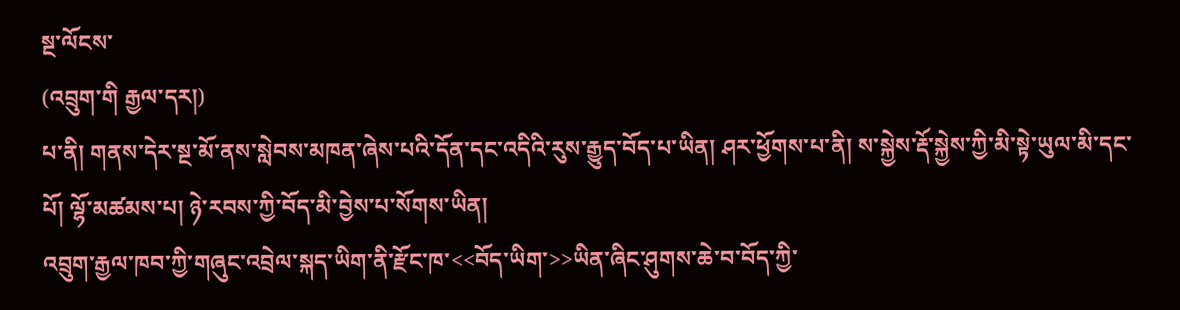སྔ་ལོངས་
(འབྲུག་གི རྒྱལ་དར།)
པ་ནི། གནས་དེར་སྔ་མོ་ནས་སླེབས་མཁན་ཞེས་པའི་དོན་དང་འདིའི་རུས་རྒྱུད་བོད་པ་ཡིན། ཤར་ཕྱོགས་པ་ནི། ས་སྐྱེས་རྡོ་སྐྱེས་ཀྱི་མི་སྟེ་ཡུལ་མི་དང་པོ། ལྷོ་མཚམས་པ། ཉེ་རབས་ཀྱི་བོད་མི་བྱེས་པ་སོགས་ཡིན།
འབྲུག་རྒྱལ་ཁབ་ཀྱི་གཞུང་འབྲེལ་སྐད་ཡིག་ནི་རྫོང་ཁ་<<བོད་ཡིག་>>ཡིན་ཞིང་ཤུགས་ཆེ་བ་བོད་ཀྱི་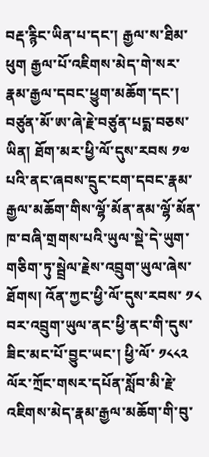བརྡ་རྙིང་ཡིན་པ་དང་། རྒྱལ་ས་ཐིམ་ཕུག རྒྱལ་པོ་འཇིགས་མེད་གེ་སར་རྣམ་རྒྱལ་དབང་ཕྱུག་མཆོག་དང་། བཙུན་མོ་ཨ་ཞེ་རྗེ་བཙུན་པདྨ་བཅས་ཡིན། ཐོག་མར་ཕྱི་ལོ་དུས་རབས ༡༧ པའི་ནང་ཞབས་དྲུང་ངག་དབང་རྣམ་རྒྱལ་མཆོག་གིས་ལྷོ་མོན་ནམ་ལྷོ་མོན་ཁ་བཞི་གྲགས་པའི་ཡུལ་སྡེ་དེ་ཡུག་གཅིག་ཏུ་སྦྲེལ་རྗེས་འབྲུག་ཡུལ་ཞེས་ཐོགས། འོན་ཀྱང་ཕྱི་ལོ་དུས་རབས་ ༡༨ བར་འབྲུག་ཡུལ་ནང་ཕྱི་ནང་གི་དུས་ཟིང་མང་པོ་བྱུང་ཡང་། ཕྱི་ལོ་ ༡༨༨༢ ལོར་ཀྲོང་གསར་དཔོན་སློབ་མི་རྗེ་འཇིགས་མེད་རྣམ་རྒྱལ་མཆོག་གི་བུ་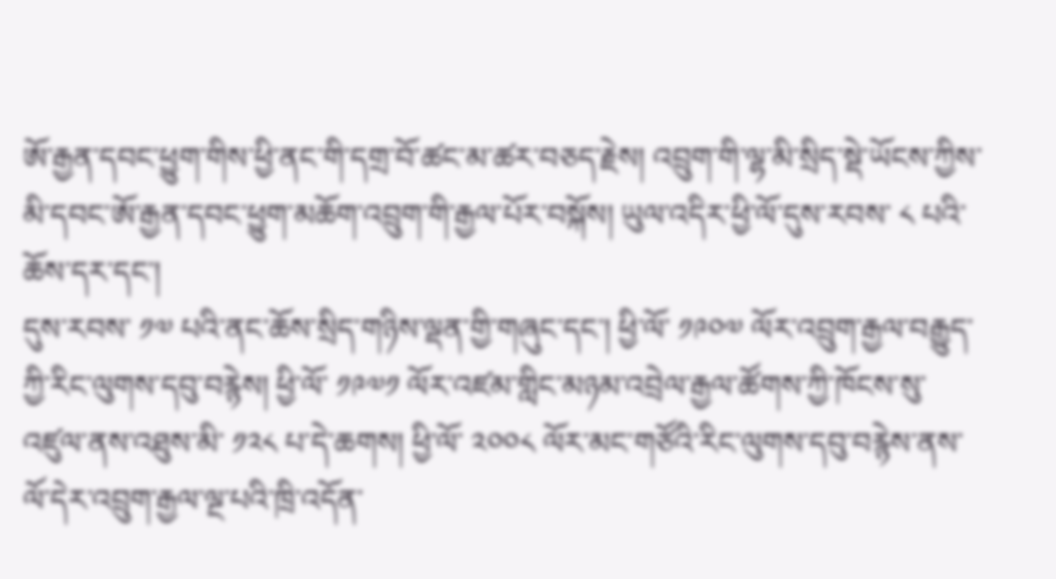ཨོ་རྒྱན་དབང་ཕྱུག་གིས་ཕྱི་ནང་གི་དགྲ་བོ་ཚང་མ་ཚར་བཅད་རྗེས། འབྲུག་གི་ལྷ་མི་སྲིད་སྡེ་ཡོངས་ཀྱིས་མི་དབང་ཨོ་རྒྱན་དབང་ཕྱུག་མཆོག་འབྲུག་གི་རྒྱལ་པོར་བསྐོས། ཡུལ་འདིར་ཕྱི་ལོ་དུས་རབས་ ༨ པའི་ཆོས་དར་དང་།
དུས་རབས་ ༡༧ པའི་ནང་ཆོས་སྲིད་གཉིས་ལྡན་གྱི་གཞུང་དང་། ཕྱི་ལོ་ ༡༩༠༧ ལོར་འབྲུག་རྒྱལ་བརྒྱུད་ཀྱི་རིང་ལུགས་དབུ་བརྙེས། ཕྱི་ལོ་ ༡༩༧༡ ལོར་འཛམ་གླིང་མཉམ་འབྲེལ་རྒྱལ་ཚོགས་ཀྱི་ཁོངས་སུ་འཛུལ་ནས་འཐུས་མི་ ༡༢༨ པ་དེ་ཆགས། ཕྱི་ལོ་ ༢༠༠༨ ལོར་མང་གཙོའི་རིང་ལུགས་དབུ་བརྙེས་ནས་ལོ་དེར་འབྲུག་རྒྱལ་ལྔ་པའི་ཁྲི་འདོན་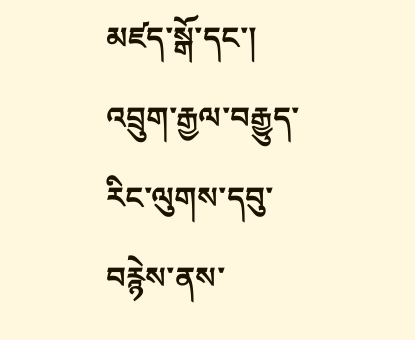མཛད་སྒོ་དང་། འབྲུག་རྒྱལ་བརྒྱུད་རིང་ལུགས་དབུ་བརྙེས་ནས་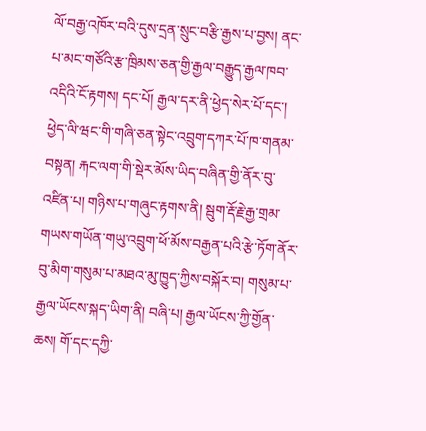ལོ་བརྒྱ་འཁོར་བའི་དུས་དྲན་སྲུང་བརྩི་རྒྱས་པ་བྱས། ནང་པ་མང་གཙོའི་རྩ་ཁྲིམས་ཅན་གྱི་རྒྱལ་བརྒྱུད་རྒྱལ་ཁབ་འདིའི་ངོ་རྟགས། དང་པོ། རྒྱལ་དར་ནི་ཕྱེད་སེར་པོ་དང་། ཕྱེད་ལི་ཝང་གི་གཞི་ཅན་སྟེང་འབྲུག་དཀར་པོ་ཁ་གནམ་བསྟན། རྐང་ལག་གི་སྡེར་མོས་ཡིད་བཞིན་གྱི་ནོར་བུ་འཛིན་པ། གཉིས་པ་གཞུང་རྟགས་ནི། སྦུག་རྡོ་རྗེ་རྒྱ་གྲམ་གཡས་གཡོན་གཡུ་འབྲུག་ཕོ་མོས་བརྒྱན་པའི་རྩེ་ཏོག་ནོར་བུ་མིག་གསུམ་པ་མཐའ་མུ་ཁྱུད་ཀྱིས་བསྐོར་བ། གསུམ་པ་རྒྱལ་ཡོངས་སྐད་ཡིག་ནི། བཞི་པ། རྒྱལ་ཡོངས་ཀྱི་གྱོན་ཆས། གོ་དང་དཀྱི་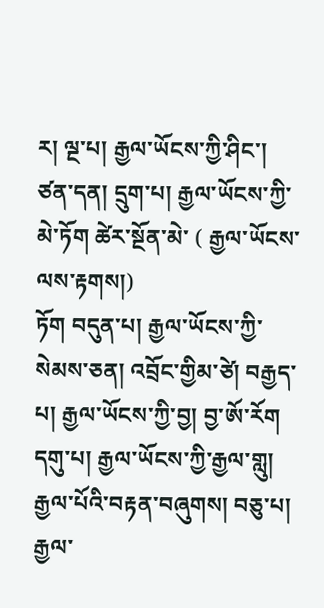ར། ལྔ་པ། རྒྱལ་ཡོངས་ཀྱི་ཤིང་། ཙན་དན། དྲུག་པ། རྒྱལ་ཡོངས་ཀྱི་མེ་ཏོག ཚེར་སྔོན་མེ་ ( རྒྱལ་ཡོངས་ལས་རྟགས།)
ཏོག བདུན་པ། རྒྱལ་ཡོངས་ཀྱི་སེམས་ཅན། འབྲོང་གྱིམ་ཙེ། བརྒྱད་པ། རྒྱལ་ཡོངས་ཀྱི་བྱ། བྱ་ཨོ་རོག དགུ་པ། རྒྱལ་ཡོངས་ཀྱི་རྒྱལ་གླུ། རྒྱལ་པོའི་བརྟན་བཞུགས། བཅུ་པ། རྒྱལ་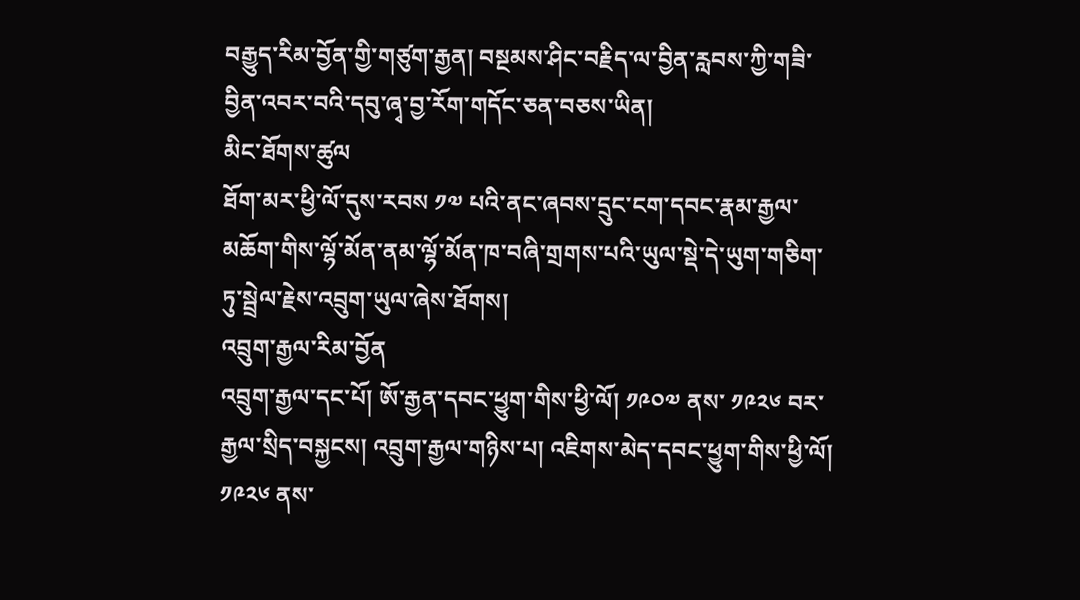བརྒྱུད་རིམ་བྱོན་གྱི་གཙུག་རྒྱན། བསྔམས་ཤིང་བརྗིད་ལ་བྱིན་རླབས་ཀྱི་གཟི་བྱིན་འབར་བའི་དབུ་ཞྭ་བྱ་རོག་གདོང་ཅན་བཅས་ཡིན།
མིང་ཐོགས་ཚུལ
ཐོག་མར་ཕྱི་ལོ་དུས་རབས ༡༧ པའི་ནང་ཞབས་དྲུང་ངག་དབང་རྣམ་རྒྱལ་མཆོག་གིས་ལྷོ་མོན་ནམ་ལྷོ་མོན་ཁ་བཞི་གྲགས་པའི་ཡུལ་སྡེ་དེ་ཡུག་གཅིག་ཏུ་སྦྲེལ་རྗེས་འབྲུག་ཡུལ་ཞེས་ཐོགས།
འབྲུག་རྒྱལ་རིམ་བྱོན
འབྲུག་རྒྱལ་དང་པོ། ཨོ་རྒྱན་དབང་ཕྱུག་གིས་ཕྱི་ལོ། ༡༩༠༧ ནས་ ༡༩༢༦ བར་རྒྱལ་སྲིད་བསྐྱངས། འབྲུག་རྒྱལ་གཉིས་པ། འཇིགས་མེད་དབང་ཕྱུག་གིས་ཕྱི་ལོ། ༡༩༢༦ ནས་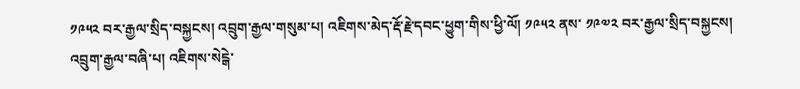༡༩༥༢ བར་རྒྱལ་སྲིད་བསྐྱངས། འབྲུག་རྒྱལ་གསུམ་པ། འཇིགས་མེད་རྡོ་རྗེ་དབང་ཕྱུག་གིས་ཕྱི་ལོ། ༡༩༥༢ ནས་ ༡༩༧༢ བར་རྒྱལ་སྲིད་བསྐྱངས། འབྲུག་རྒྱལ་བཞི་པ། འཇིགས་སེངྒེ་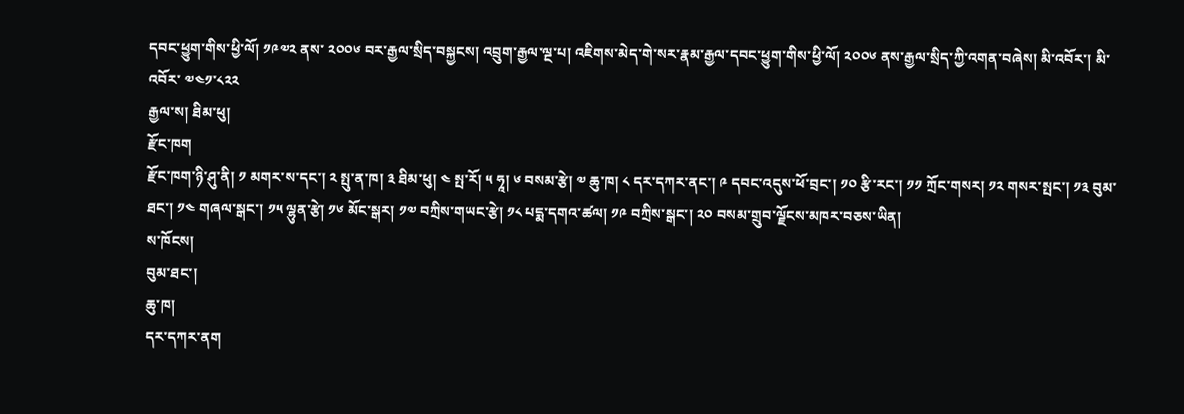དབང་ཕྱུག་གིས་ཕྱི་ལོ། ༡༩༧༢ ནས་ ༢༠༠༦ བར་རྒྱལ་སྲིད་བསྐྱངས། འབྲུག་རྒྱལ་ལྔ་པ། འཇིགས་མེད་གེ་སར་རྣམ་རྒྱལ་དབང་ཕྱུག་གིས་ཕྱི་ལོ། ༢༠༠༦ ནས་རྒྱལ་སྲིད་ཀྱི་འགན་བཞེས། མི་འབོར་། མི་འབོར་ ༧༤༡་༨༢༢
རྒྱལ་ས། ཐིམ་ཕུ།
རྫོང་ཁག
རྫོང་ཁག་ཉི་ཤུ་ནི། ༡ མགར་ས་དང་། ༢ སྤུ་ན་ཁ། ༣ ཐིམ་ཕུ། ༤ སྤ་རོ། ༥ ཧཱ། ༦ བསམ་རྩེ། ༧ ཆུ་ཁ། ༨ དར་དཀར་ནང་། ༩ དབང་འདུས་ཕོ་བྲང་། ༡༠ རྩི་རང་། ༡༡ ཀྲོང་གསར། ༡༢ གསར་སྤང་། ༡༣ བུམ་ཐང་། ༡༤ གཞལ་སྒང་། ༡༥ ལྷུན་རྩེ། ༡༦ མོང་སྒར། ༡༧ བཀྲིས་གཡང་རྩེ། ༡༨ པདྨ་དགའ་ཚལ། ༡༩ བཀྲིས་སྒང་། ༢༠ བསམ་གྲུབ་ལྗོངས་མཁར་བཅས་ཡིན།
ས་ཁོངས།
བུམ་ཐང་།
ཆུ་ཁ།
དར་དཀར་ནག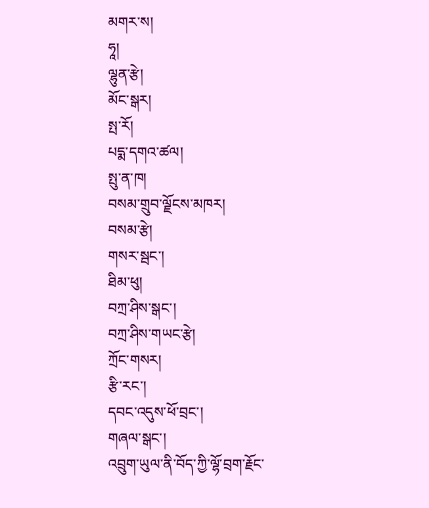མགར་ས།
ཧཱ།
ལྷུན་རྩེ།
མོང་སྒར།
སྤ་རོ།
པདྨ་དགའ་ཚལ།
སྤུ་ན་ཁ།
བསམ་གྲུབ་ལྗོངས་མཁར།
བསམ་རྩེ།
གསར་སྦང་།
ཐིམ་ཕུ།
བཀྲ་ཤིས་སྒང་།
བཀྲ་ཤིས་གཡང་རྩེ།
ཀྲོང་གསར།
རྩི་རང་།
དབང་འདུས་ཕོ་བྲང་།
གཞལ་སྒང་།
འབྲུག་ཡུལ་ནི་བོད་ཀྱི་ལྷོ་བྲག་རྗོང་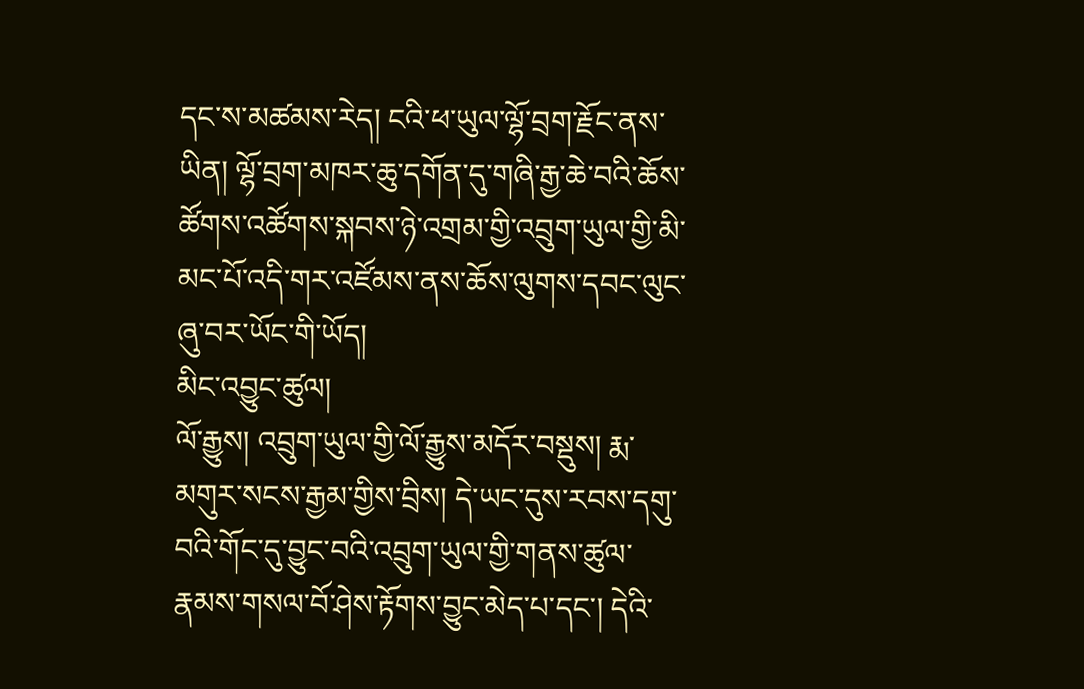དང་ས་མཚམས་རེད། ངའི་ཕ་ཡུལ་ལྷོ་བྲག་རྗོང་ནས་ཡིན། ལྷོ་བྲག་མཁར་ཆུ་དགོན་དུ་གཞི་རྒྱ་ཆེ་བའི་ཆོས་ཚོགས་འཚོགས་སྐབས་ཉེ་འགྲམ་གྱི་འབྲུག་ཡུལ་གྱི་མི་མང་པོ་འདི་གར་འཛོམས་ནས་ཆོས་ལུགས་དབང་ལུང་ཞུ་བར་ཡོང་གི་ཡོད།
མིང་འབྱུང་ཚུལ།
ལོ་རྒྱུས། འབྲུག་ཡུལ་གྱི་ལོ་རྒྱུས་མདོར་བསྡུས། རྨ་མགུར་སངས་རྒྱམ་གྱིས་བྲིས། དེ་ཡང་དུས་རབས་དགུ་བའི་གོང་དུ་བྱུང་བའི་འབྲུག་ཡུལ་གྱི་གནས་ཚུལ་རྣམས་གསལ་བོ་ཤེས་རྟོགས་བྱུང་མེད་པ་དང་། དེའི་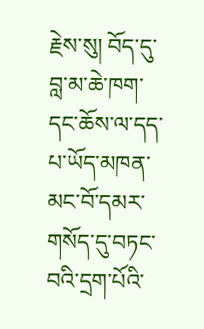རྗེས་སུ། བོད་དུ་བླ་མ་ཆེ་ཁག་དང་ཆོས་ལ་དད་པ་ཡོད་མཁན་མང་བོ་དམར་གསོད་དུ་བཏང་བའི་དྲག་པོའི་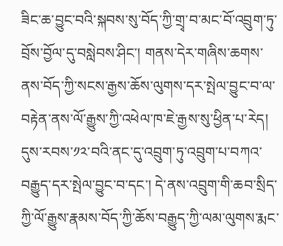ཟིང་ཆ་བྱུང་བའི་སྐབས་སུ་བོད་ཀྱི་གྲྭ་བ་མང་བོ་འབྲུག་ཏུ་བྲོས་བྱོལ་དུ་བསླེབས་ཤིང་། གནས་དེར་གཞིས་ཆགས་ནས་བོད་ཀྱི་སངས་རྒྱས་ཆོས་ལུགས་དར་སྤེལ་བྱུང་བ་ལ་བརྟེན་ནས་ལོ་རྒྱུས་ཀྱི་འཕེལ་ཁ་ཇེ་རྒྱས་སུ་ཕྱིན་པ་རེད། དུས་རབས་༡༢་བའི་ནང་དུ་འབྲུག་ཏུ་འབྲུག་པ་བཀའ་བརྒྱུད་དར་སྤེལ་བྱུང་བ་དང་། དེ་ནས་འབྲུག་གི་ཆབ་སྲིད་ཀྱི་ལོ་རྒྱུས་རྣམས་བོད་ཀྱི་ཆོས་བརྒྱུད་ཀྱི་ལམ་ལུགས་རྨང་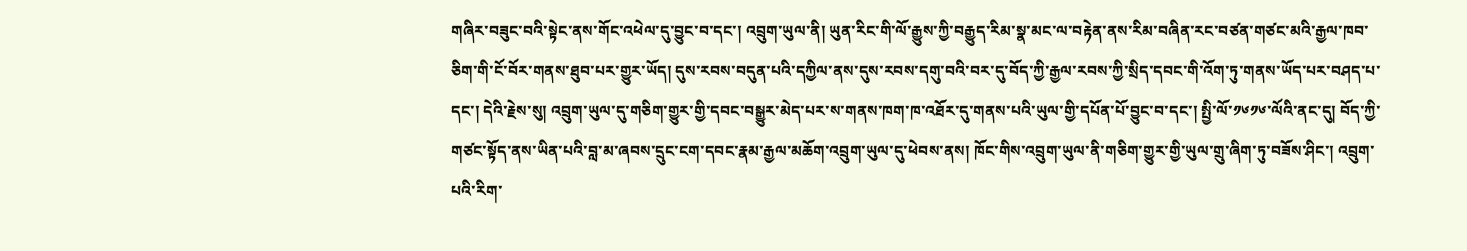གཞིར་བཟུང་བའི་སྟེང་ནས་གོང་འཕེལ་དུ་བྱུང་བ་དང་། འབྲུག་ཡུལ་ནི། ཡུན་རིང་གི་ལོ་རྒྱུས་ཀྱི་བརྒྱུད་རིམ་སྣ་མང་ལ་བརྟེན་ནས་རིམ་བཞིན་རང་བཙན་གཙང་མའི་རྒྱལ་ཁབ་ཅིག་གི་ངོ་བོར་གནས་ཐུབ་པར་གྱུར་ཡོད། དུས་རབས་བདུན་པའི་དཀྱིལ་ནས་དུས་རབས་དགུ་བའི་བར་དུ་བོད་ཀྱི་རྒྱལ་རབས་ཀྱི་སྲིད་དབང་གི་འོག་ཏུ་གནས་ཡོད་པར་བཤད་པ་དང་། དེའི་རྗེས་སུ། འབྲུག་ཡུལ་དུ་གཅིག་གྱུར་གྱི་དབང་བསྒྱུར་མེད་པར་ས་གནས་ཁག་ཁ་འཐོར་དུ་གནས་པའི་ཡུལ་གྱི་དཔོན་པོ་བྱུང་བ་དང་། སྤྱི་ལོ་༡༦༡༦་ལོའི་ནང་དུ། བོད་ཀྱི་གཙང་སྟོད་ནས་ཡིན་པའི་བླ་མ་ཞབས་དྲུང་ངག་དབང་རྣམ་རྒྱལ་མཆོག་འབྲུག་ཡུལ་དུ་ཕེབས་ནས། ཁོང་གིས་འབྲུག་ཡུལ་ནི་གཅིག་གྱུར་གྱི་ཡུལ་གྲུ་ཞིག་ཏུ་བཟོས་ཤིང་། འབྲུག་པའི་རིག་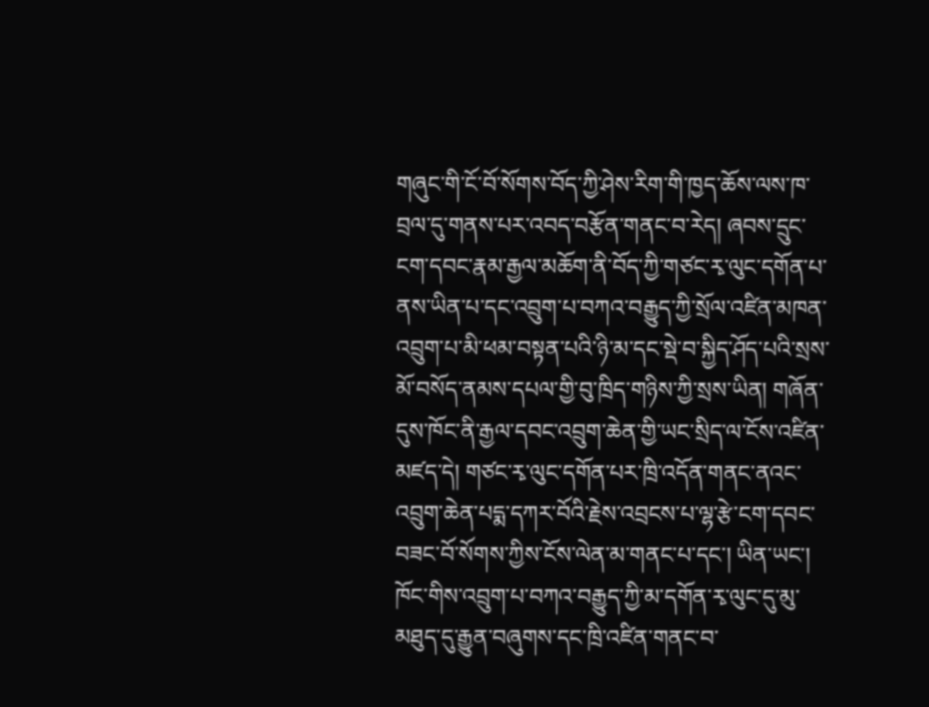གཞུང་གི་ངོ་བོ་སོགས་བོད་ཀྱི་ཤེས་རིག་གི་ཁྱད་ཆོས་ལས་ཁ་བྲལ་དུ་གནས་པར་འབད་བརྩོན་གནང་བ་རེད། ཞབས་དྲུང་ངག་དབང་རྣམ་རྒྱལ་མཆོག་ནི་བོད་ཀྱི་གཙང་རྭ་ལུང་དགོན་པ་ནས་ཡིན་པ་དང་འབྲུག་པ་བཀའ་བརྒྱུད་ཀྱི་སྲོལ་འཛིན་མཁན་འབྲུག་པ་མི་ཕམ་བསྟན་པའི་ཉི་མ་དང་སྡེ་བ་སྐྱིད་ཤོད་པའི་སྲས་མོ་བསོད་ནམས་དཔལ་གྱི་བུ་ཁྲིད་གཉིས་ཀྱི་སྲས་ཡིན། གཞོན་དུས་ཁོང་ནི་རྒྱལ་དབང་འབྲུག་ཆེན་གྱི་ཡང་སྲིད་ལ་ངོས་འཛིན་མཛད་དེ། གཙང་རྭ་ལུང་དགོན་པར་ཁྲི་འདོན་གནང་ནའང་འབྲུག་ཆེན་པདྨ་དཀར་བོའི་རྗེས་འབྲངས་པ་ལྷ་རྩེ་ངག་དབང་བཟང་བོ་སོགས་ཀྱིས་ངོས་ལེན་མ་གནང་པ་དང་། ཡིན་ཡང་། ཁོང་གིས་འབྲུག་པ་བཀའ་བརྒྱུད་ཀྱི་མ་དགོན་རྭ་ལུང་དུ་མུ་མཐུད་དུ་རྒྱུན་བཞུགས་དང་ཁྲི་འཛིན་གནང་བ་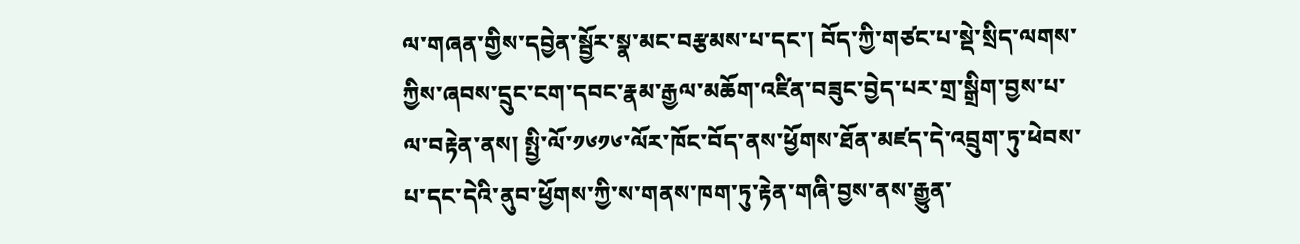ལ་གཞན་གྱིས་དབྱེན་སྦྱོར་སྣ་མང་བརྩམས་པ་དང་། བོད་ཀྱི་གཙང་པ་སྡེ་སྲིད་ལགས་ཀྱིས་ཞབས་དྲུང་ངག་དབང་རྣམ་རྒྱལ་མཆོག་འཛིན་བཟུང་བྱེད་པར་གྲ་སྒྲིག་བྱས་པ་ལ་བརྟེན་ནས། སྤྱི་ལོ་༡༦༡༦་ལོར་ཁོང་བོད་ནས་ཕྱོགས་ཐོན་མཛད་དེ་འབྲུག་ཏུ་ཕེབས་པ་དང་དེའི་ནུབ་ཕྱོགས་ཀྱི་ས་གནས་ཁག་ཏུ་རྟེན་གཞི་བྱས་ནས་རྒྱུན་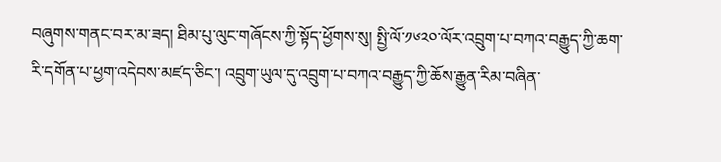བཞུགས་གནང་བར་མ་ཟད། ཐིམ་པུ་ལུང་གཞོངས་ཀྱི་སྟོད་ཕྱོགས་སུ། སྤྱི་ལོ་༡༦༢༠་ལོར་འབྲུག་པ་བཀའ་བརྒྱུད་ཀྱི་ཆག་རི་དགོན་པ་ཕྱག་འདེབས་མཛད་ཅིང་། འབྲུག་ཡུལ་དུ་འབྲུག་པ་བཀའ་བརྒྱུད་ཀྱི་ཆོས་རྒྱུན་རིམ་བཞིན་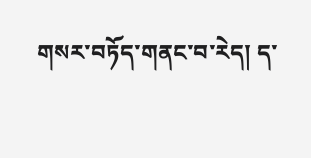གསར་བཏོད་གནང་བ་རེད། ད་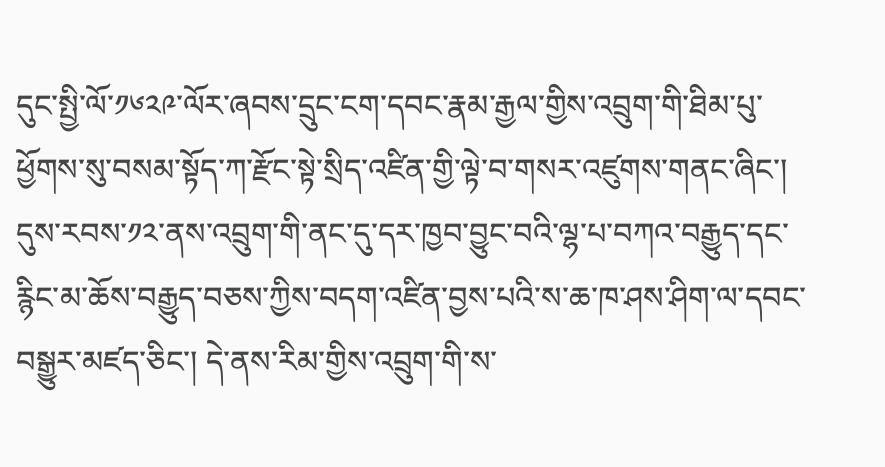དུང་སྤྱི་ལོ་༡༦༢༩་ལོར་ཞབས་དྲུང་ངག་དབང་རྣམ་རྒྱལ་གྱིས་འབྲུག་གི་ཐིམ་པུ་ཕྱོགས་སུ་བསམ་སྟོད་ཀ་རྫོང་སྟེ་སྲིད་འཛིན་གྱི་ལྟེ་བ་གསར་འཛུགས་གནང་ཞིང་། དུས་རབས་༡༢་ནས་འབྲུག་གི་ནང་དུ་དར་ཁྱབ་བྱུང་བའི་ལྷ་པ་བཀའ་བརྒྱུད་དང་རྙིང་མ་ཆོས་བརྒྱུད་བཅས་ཀྱིས་བདག་འཛིན་བྱས་པའི་ས་ཆ་ཁ་ཤས་ཤིག་ལ་དབང་བསྒྱུར་མཛད་ཅིང་། དེ་ནས་རིམ་གྱིས་འབྲུག་གི་ས་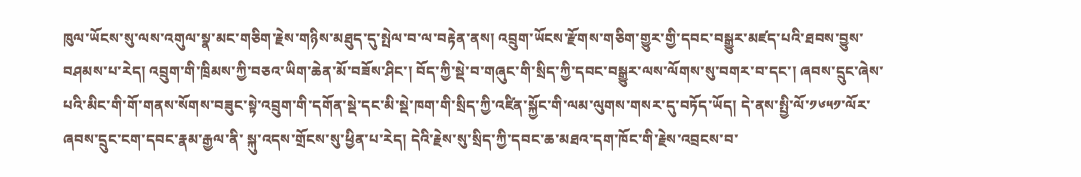ཁུལ་ཡོངས་སུ་ལས་འགུལ་སྣ་མང་གཅིག་རྗེས་གཉིས་མཐུད་དུ་སྤེལ་བ་ལ་བརྟེན་ནས། འབྲུག་ཡོངས་རྫོགས་གཅིག་གྱུར་གྱི་དབང་བསྒྱུར་མཛད་པའི་ཐབས་བྱུས་བཤམས་པ་རེད། འབྲུག་གི་ཁྲིམས་ཀྱི་བཅའ་ཡིག་ཆེན་མོ་བཟོས་ཤིང་། བོད་ཀྱི་སྡེ་བ་གཞུང་གི་སྲིད་ཀྱི་དབང་བསྒྱུར་ལས་ལོགས་སུ་བགར་བ་དང་། ཞབས་དྲུང་ཞེས་པའི་མིང་གི་གོ་གནས་སོགས་བཟུང་སྟེ་འབྲུག་གི་དགོན་སྡེ་དང་མི་སྡེ་ཁག་གི་སྲིད་ཀྱི་འཛིན་སྐྱོང་གི་ལམ་ལུགས་གསར་དུ་བཏོད་ཡོད། དེ་ནས་སྤྱི་ལོ་༡༦༥༡་ལོར་ཞབས་དྲུང་ངག་དབང་རྣམ་རྒྱལ་ནི་ སྐུ་འདས་གྲོངས་སུ་ཕྱིན་པ་རེད། དེའི་རྗེས་སུ་སྲིད་ཀྱི་དབང་ཆ་མཐའ་དག་ཁོང་གི་རྗེས་འབྲངས་བ་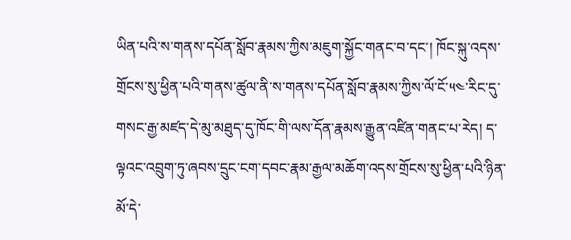ཡིན་པའི་ས་གནས་དཔོན་སློབ་རྣམས་ཀྱིས་མཇུག་སྐྱོང་གནང་བ་དང་། ཁོང་སྐུ་འདས་གྲོངས་སུ་ཕྱིན་པའི་གནས་ཚུལ་ནི་ས་གནས་དཔོན་སློབ་རྣམས་ཀྱིས་ལོ་ངོ་༥༤་རིང་དུ་གསང་རྒྱ་མཛད་དེ་མུ་མཐུད་དུ་ཁོང་གི་ལས་དོན་རྣམས་རྒྱུན་འཛིན་གནང་པ་རེད། ད་ལྟའང་འབྲུག་ཏུ་ཞབས་དྲུང་ངག་དབང་རྣམ་རྒྱལ་མཆོག་འདས་གྲོངས་སུ་ཕྱིན་པའི་ཉིན་མོ་དེ་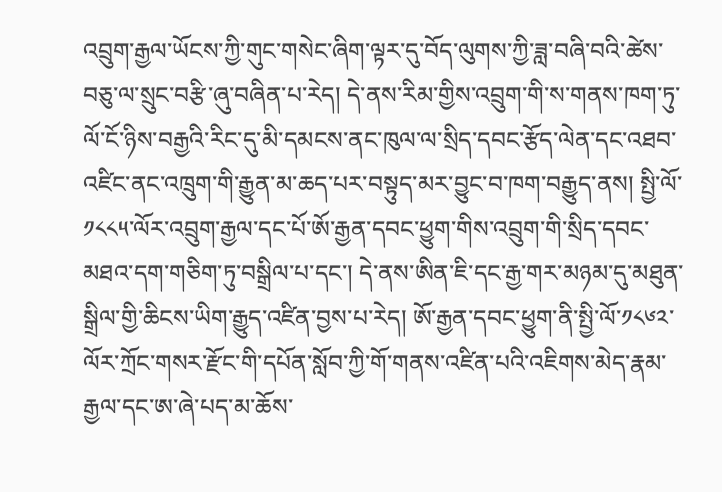འབྲུག་རྒྱལ་ཡོངས་ཀྱི་གུང་གསེང་ཞིག་ལྟར་དུ་བོད་ལུགས་ཀྱི་ཟླ་བཞི་བའི་ཚེས་བཅུ་ལ་སྲུང་བརྩི་ཞུ་བཞིན་པ་རེད། དེ་ནས་རིམ་གྱིས་འབྲུག་གི་ས་གནས་ཁག་ཏུ་ལོ་ངོ་ཉིས་བརྒྱའི་རིང་དུ་མི་དམངས་ནང་ཁུལ་ལ་སྲིད་དབང་རྩོད་ལེན་དང་འཐབ་འཛིང་ནང་འཁྲུག་གི་རྒྱུན་མ་ཆད་པར་བསྟུད་མར་བྱུང་བ་ཁག་བརྒྱུད་ནས། སྤྱི་ལོ་༡༨༨༥་ལོར་འབྲུག་རྒྱལ་དང་པོ་ཨོ་རྒྱན་དབང་ཕྱུག་གིས་འབྲུག་གི་སྲིད་དབང་མཐའ་དག་གཅིག་ཏུ་བསྒྲིལ་པ་དང་། དེ་ནས་ཨིན་ཇི་དང་རྒྱ་གར་མཉམ་དུ་མཐུན་སྒྲིལ་གྱི་ཆིངས་ཡིག་རྒྱུད་འཛིན་བྱས་པ་རེད། ཨོ་རྒྱན་དབང་ཕྱུག་ནི་སྤྱི་ལོ་༡༨༦༢་ལོར་ཀྲོང་གསར་རྫོང་གི་དཔོན་སློབ་ཀྱི་གོ་གནས་འཛིན་པའི་འཇིགས་མེད་རྣམ་རྒྱལ་དང་ཨ་ཞེ་པད་མ་ཆོས་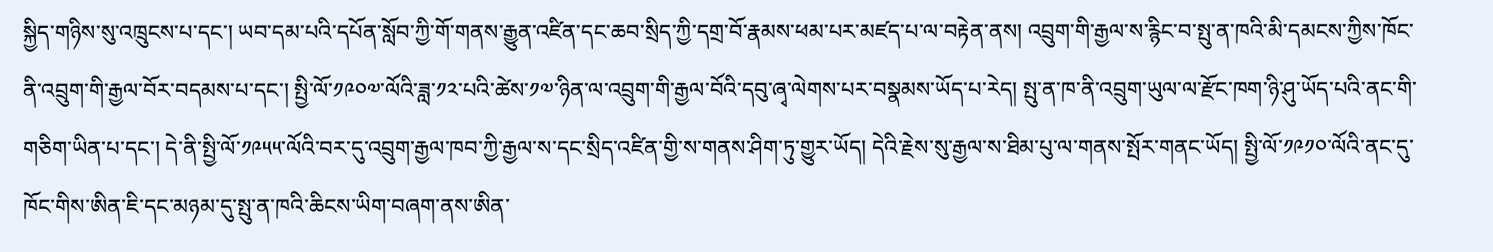སྐྱིད་གཉིས་སུ་འཁྲུངས་པ་དང་། ཡབ་དམ་པའི་དཔོན་སློབ་ཀྱི་གོ་གནས་རྒྱུན་འཛིན་དང་ཆབ་སྲིད་ཀྱི་དགྲ་བོ་རྣམས་ཕམ་པར་མཛད་པ་ལ་བརྟེན་ནས། འབྲུག་གི་རྒྱལ་ས་རྙིང་བ་སྤུ་ན་ཁའི་མི་དམངས་ཀྱིས་ཁོང་ནི་འབྲུག་གི་རྒྱལ་བོར་བདམས་པ་དང་། སྤྱི་ལོ་༡༩༠༧་ལོའི་ཟླ་༡༢་པའི་ཚེས་༡༧་ཉིན་ལ་འབྲུག་གི་རྒྱལ་བོའི་དབུ་ཞྭ་ལེགས་པར་བསྣམས་ཡོད་པ་རེད། སྤུ་ན་ཁ་ནི་འབྲུག་ཡུལ་ལ་རྫོང་ཁག་ཉི་ཤུ་ཡོད་པའི་ནང་གི་གཅིག་ཡིན་པ་དང་། དེ་ནི་སྤྱི་ལོ་༡༩༥༥་ལོའི་བར་དུ་འབྲུག་རྒྱལ་ཁབ་ཀྱི་རྒྱལ་ས་དང་སྲིད་འཛིན་གྱི་ས་གནས་ཤིག་ཏུ་གྱུར་ཡོད། དེའི་རྗེས་སུ་རྒྱལ་ས་ཐིམ་པུ་ལ་གནས་སྤོར་གནང་ཡོད། སྤྱི་ལོ་༡༩༡༠་ལོའི་ནང་དུ་ཁོང་གིས་ཨིན་ཇི་དང་མཉམ་དུ་སྤུ་ན་ཁའི་ཆིངས་ཡིག་བཞག་ནས་ཨིན་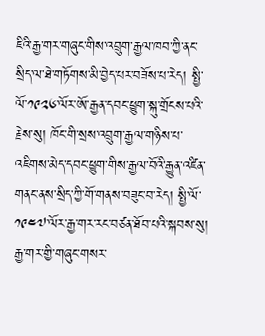ཇིའི་རྒྱ་གར་གཞུང་གིས་འབྲུག་རྒྱལ་ཁབ་ཀྱི་ནང་སྲིད་ལ་ཐེ་གཏོགས་མི་བྱེད་པར་བཟོས་པ་རེད། སྤྱི་ལོ་༡༩༢༦་ལོར་ཨོ་རྒྱན་དབང་ཕྱུག་སྐུ་གྲོངས་པའི་རྗེས་སུ། ཁོང་གི་སྲས་འབྲུག་རྒྱལ་གཉིས་པ་འཇིགས་མེད་དབང་ཕྱུག་གིས་རྒྱལ་བོའི་རྒྱུན་འཛིན་གནང་ནས་སྲིད་ཀྱི་གོ་གནས་བཟུང་བ་རེད། སྤྱི་ལོ་༡༩༤༧་ལོར་རྒྱ་གར་རང་བཙན་ཐོབ་པའི་སྐབས་སུ། རྒྱ་གར་གྱི་གཞུང་གསར་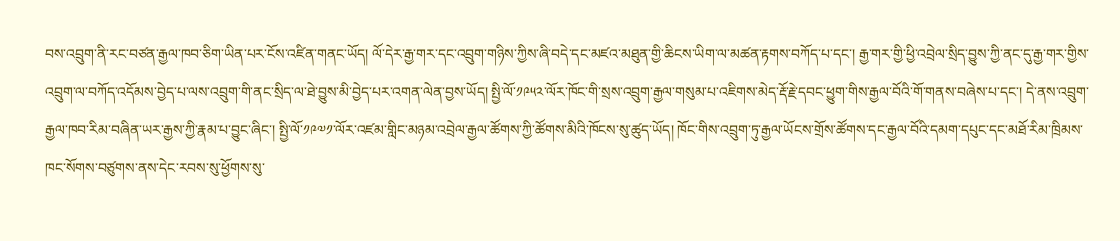བས་འབྲུག་ནི་རང་བཙན་རྒྱལ་ཁབ་ཅིག་ཡིན་པར་ངོས་འཛིན་གནང་ཡོད། ལོ་དེར་རྒྱ་གར་དང་འབྲུག་གཉིས་ཀྱིས་ཞི་བདེ་དང་མཛའ་མཐུན་གྱི་ཆིངས་ཡིག་ལ་མཚན་རྟགས་བཀོད་པ་དང་། རྒྱ་གར་གྱི་ཕྱི་འབྲེལ་སྲིད་བྱུས་ཀྱི་ནང་དུ་རྒྱ་གར་གྱིས་འབྲུག་ལ་བཀོད་འདོམས་བྱེད་པ་ལས་འབྲུག་གི་ནང་སྲིད་ལ་ཐེ་བྱུས་མི་བྱེད་པར་འགན་ལེན་བྱས་ཡོད། སྤྱི་ལོ་༡༩༥༢་ལོར་ཁོང་གི་སྲས་འབྲུག་རྒྱལ་གསུམ་པ་འཇིགས་མེད་རྡོ་རྗེ་དབང་ཕྱུག་གིས་རྒྱལ་བོའི་གོ་གནས་བཞེས་པ་དང་། དེ་ནས་འབྲུག་རྒྱལ་ཁབ་རིམ་བཞིན་ཡར་རྒྱས་ཀྱི་རྣམ་པ་བྱུང་ཞིང་། སྤྱི་ལོ་༡༩༧༡་ལོར་འཛམ་གླིང་མཉམ་འབྲེལ་རྒྱལ་ཚོགས་ཀྱི་ཚོགས་མིའི་ཁོངས་སུ་ཚུད་ཡོད། ཁོང་གིས་འབྲུག་ཏུ་རྒྱལ་ཡོངས་གྲོས་ཚོགས་དང་རྒྱལ་བོའི་དམག་དཔུང་དང་མཐོ་རིམ་ཁྲིམས་ཁང་སོགས་བཙུགས་ནས་དེང་རབས་སུ་ཕྱོགས་སུ་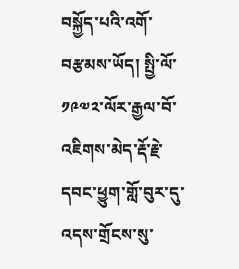བསྐྱོད་པའི་འགོ་བརྩམས་ཡོད། སྤྱི་ལོ་༡༩༧༢་ལོར་རྒྱལ་བོ་འཇིགས་མེད་རྡོ་རྗེ་དབང་ཕྱུག་གློ་བུར་དུ་འདས་གྲོངས་སུ་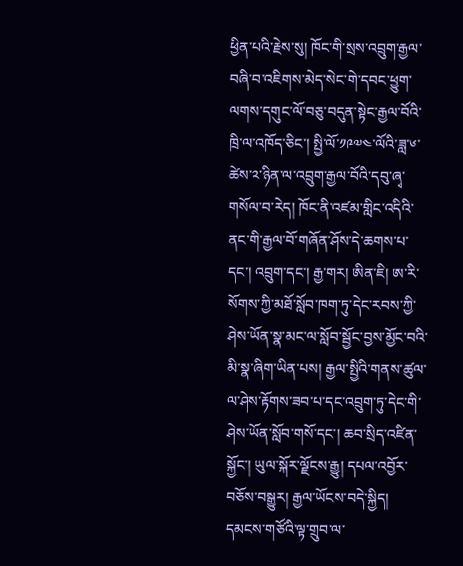ཕྱིན་པའི་རྗེས་སུ། ཁོང་གི་སྲས་འབྲུག་རྒྱལ་བཞི་བ་འཇིགས་མེད་སེང་གེ་དབང་ཕྱུག་ལགས་དགུང་ལོ་བཅུ་བདུན་སྟེང་རྒྱལ་བོའི་ཁྲི་ལ་འཁོད་ཅིང་། སྤྱི་ལོ་༡༩༧༤་ལོའི་ཟླ་༦་ཚེས་༢་ཉིན་ལ་འབྲུག་རྒྱལ་བོའི་དབུ་ཞྭ་གསོལ་བ་རེད། ཁོང་ནི་འཛམ་གླིང་འདིའི་ནང་གི་རྒྱལ་བོ་གཞོན་ཤོས་དེ་ཆགས་པ་དང་། འབྲུག་དང་། རྒྱ་གར། ཨིན་ཇི། ཨ་རི་སོགས་ཀྱི་མཐོ་སློབ་ཁག་ཏུ་དེང་རབས་ཀྱི་ཤེས་ཡོན་སྣ་མང་ལ་སློབ་སྦྱོང་བྱས་མྱོང་བའི་མི་སྣ་ཞིག་ཡིན་པས། རྒྱལ་སྤྱིའི་གནས་ཚུལ་ལ་ཤེས་རྟོགས་ཟབ་པ་དང་འབྲུག་ཏུ་དེང་གི་ཤེས་ཡོན་སློབ་གསོ་དང་། ཆབ་སྲིད་འཛིན་སྐྱོང་། ཡུལ་སྐོར་ལྗོངས་རྒྱུ། དཔལ་འབྱོར་བཅོས་བསྒྱུར། རྒྱལ་ཡོངས་བདེ་སྐྱིད། དམངས་གཙོའི་ལྟ་གྲུབ་ལ་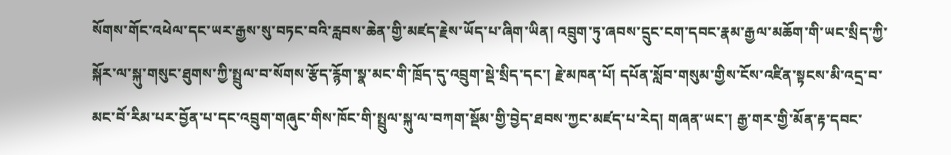སོགས་གོང་འཕེལ་དང་ཡར་རྒྱས་སུ་བཏང་བའི་རླབས་ཆེན་གྱི་མཛད་རྗེས་ཡོད་པ་ཞིག་ཡིན། འབྲུག་ཏུ་ཞབས་དྲུང་ངག་དབང་རྣམ་རྒྱལ་མཆོག་གི་ཡང་སྲིད་ཀྱི་སྐོར་ལ་སྐུ་གསུང་ཐུགས་ཀྱི་སྤྲུལ་བ་སོགས་རྩོད་རྙོག་སྣ་མང་གི་ཁྲོད་དུ་འབྲུག་སྡེ་སྲིད་དང་། རྗེ་མཁན་པོ། དཔོན་སློབ་གསུམ་གྱིས་ངོས་འཛིན་སྟངས་མི་འདྲ་བ་མང་བོ་རིམ་པར་བྱོན་པ་དང་འབྲུག་གཞུང་གིས་ཁོང་གི་སྤྲུལ་སྐུ་ལ་བཀག་སྡོམ་གྱི་བྱེད་ཐབས་ཀྱང་མཛད་པ་རེད། གཞན་ཡང་། རྒྱ་གར་གྱི་མོན་རྟ་དབང་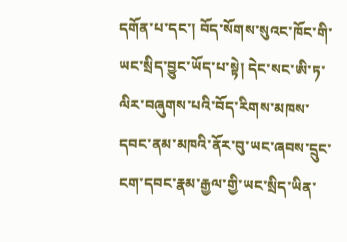དགོན་པ་དང་། བོད་སོགས་སུའང་ཁོང་གི་ཡང་སྲིད་བྱུང་ཡོད་པ་སྟེ། དེང་སང་ཨི་ཏ་ལིར་བཞུགས་པའི་བོད་རིགས་མཁས་དབང་ནམ་མཁའི་ནོར་བུ་ཡང་ཞབས་དྲུང་ངག་དབང་རྣམ་རྒྱལ་གྱི་ཡང་སྲིད་ཡིན་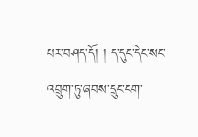པར་བཤད་དོ། ། ད་དུང་དེང་སང་འབྲུག་ཏུ་ཞབས་དྲུང་ངག་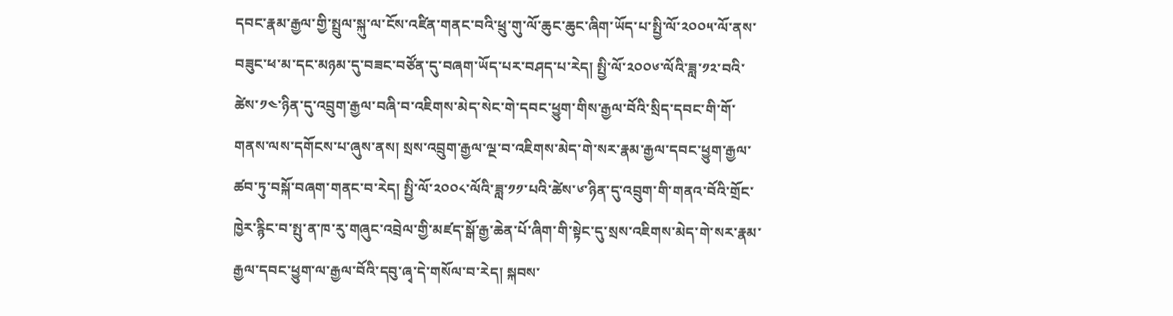དབང་རྣམ་རྒྱལ་གྱི་སྤྲུལ་སྐུ་ལ་ངོས་འཛིན་གནང་བའི་ཕྲུ་གུ་ལོ་ཆུང་ཆུང་ཞིག་ཡོད་པ་སྤྱི་ལོ་༢༠༠༥་ལོ་ནས་བཟུང་ཕ་མ་དང་མཉམ་དུ་བཟང་བཙོན་དུ་བཞག་ཡོད་པར་བཤད་པ་རེད། སྤྱི་ལོ་༢༠༠༦་ལོའི་ཟླ་༡༢་བའི་ཚེས་༡༤་ཉིན་དུ་འབྲུག་རྒྱལ་བཞི་བ་འཇིགས་མེད་སེང་གེ་དབང་ཕྱུག་གིས་རྒྱལ་བོའི་སྲིད་དབང་གི་གོ་གནས་ལས་དགོངས་པ་ཞུས་ནས། སྲས་འབྲུག་རྒྱལ་ལྔ་བ་འཇིགས་མེད་གེ་སར་རྣམ་རྒྱལ་དབང་ཕྱུག་རྒྱལ་ཚབ་ཏུ་བསྐོ་བཞག་གནང་བ་རེད། སྤྱི་ལོ་༢༠༠༨་ལོའི་ཟླ་༡༡་པའི་ཚེས་༦་ཉིན་དུ་འབྲུག་གི་གནའ་བོའི་གྲོང་ཁྱེར་རྙིང་བ་སྤུ་ན་ཁ་རུ་གཞུང་འབྲེལ་གྱི་མཛད་སྒོ་རྒྱ་ཆེན་པོ་ཞིག་གི་སྟེང་དུ་སྲས་འཇིགས་མེད་གེ་སར་རྣམ་རྒྱལ་དབང་ཕྱུག་ལ་རྒྱལ་བོའི་དབུ་ཞྭ་དེ་གསོལ་བ་རེད། སྐབས་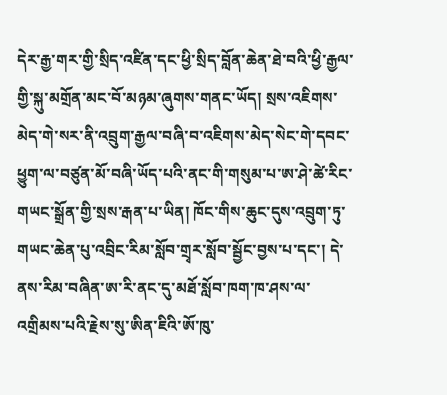དེར་རྒྱ་གར་གྱི་སྲིད་འཛིན་དང་ཕྱི་སྲིད་བློན་ཆེན་ཐེ་བའི་ཕྱི་རྒྱལ་གྱི་སྐུ་མགྲོན་མང་བོ་མཉམ་ཞུགས་གནང་ཡོད། སྲས་འཇིགས་མེད་གེ་སར་ནི་འབྲུག་རྒྱལ་བཞི་བ་འཇིགས་མེད་སེང་གེ་དབང་ཕྱུག་ལ་བཙུན་མོ་བཞི་ཡོད་པའི་ནང་གི་གསུམ་པ་ཨ་ཤེ་ཚེ་རིང་གཡང་སྒྲོན་གྱི་སྲས་རྒན་པ་ཡིན། ཁོང་གིས་ཆུང་དུས་འབྲུག་ཏུ་གཡང་ཆེན་པུ་འབྲིང་རིམ་སློབ་གྲྭར་སློབ་སྦྱོང་བྱས་པ་དང་། དེ་ནས་རིམ་བཞིན་ཨ་རི་ནང་དུ་མཐོ་སློབ་ཁག་ཁ་ཤས་ལ་འགྲིམས་པའི་རྗེས་སུ་ཨིན་ཇིའི་ཨོ་ཁུ་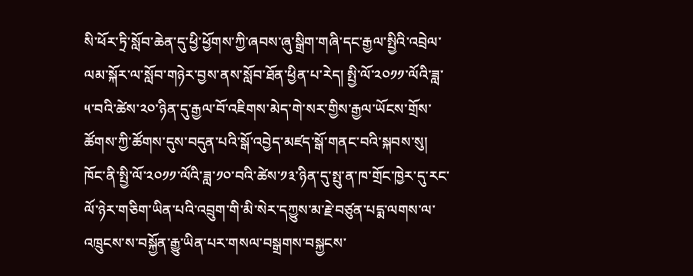སི་ཕོར་ཏྲི་སློབ་ཆེན་དུ་ཕྱི་ཕྱོགས་ཀྱི་ཞབས་ཞུ་སྒྲིག་གཞི་དང་རྒྱལ་སྤྱིའི་འབྲེལ་ལམ་སྐོར་ལ་སློབ་གཉེར་བྱས་ནས་སློབ་ཐོན་ཕྱིན་པ་རེད། སྤྱི་ལོ་༢༠༡༡་ལོའི་ཟླ་༥་བའི་ཚེས་༢༠་ཉིན་དུ་རྒྱལ་བོ་འཇིགས་མེད་གེ་སར་གྱིས་རྒྱལ་ཡོངས་གྲོས་ཚོགས་ཀྱི་ཚོགས་དུས་བདུན་པའི་སྒོ་འབྱེད་མཛད་སྒོ་གནང་བའི་སྐབས་སུ། ཁོང་ནི་སྤྱི་ལོ་༢༠༡༡་ལོའི་ཟླ་༡༠་བའི་ཚེས་༡༣་ཉིན་དུ་སྤུ་ན་ཁ་གྲོང་ཁྱེར་དུ་རང་ལོ་ཉེར་གཅིག་ཡིན་པའི་འབྲུག་གི་མི་སེར་དཀྱུས་མ་རྗེ་བཙུན་པདྨ་ལགས་ལ་འཁྲུངས་ས་བསྐྱོན་རྒྱུ་ཡིན་པར་གསལ་བསྒྲགས་བསྐྱངས་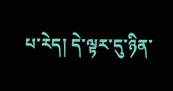པ་རེད། དེ་ལྟར་དུ་ཉིན་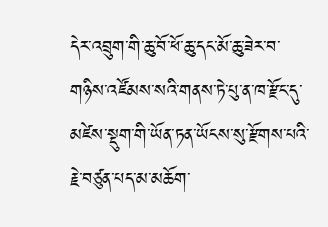དེར་འབྲུག་གི་ཆུ་བོ་ཕོ་ཆུ་དང་མོ་ཆུ་ཟེར་བ་གཉིས་འཛོམས་སའི་གནས་ཏེ་པུ་ན་ཁ་རྫོང་དུ་མཛེས་སྡུག་གི་ཡོན་ཏན་ཡོངས་སུ་རྫོགས་པའི་རྗེ་བཙུན་པད་མ་མཆོག་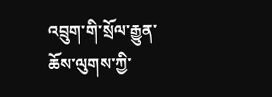འབྲུག་གི་སྲོལ་རྒྱུན་ཆོས་ལུགས་ཀྱི་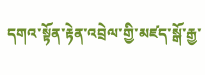དགའ་སྟོན་རྟེན་འབྲེལ་གྱི་མཛད་སྒོ་རྒྱ་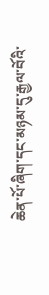ཆེན་པོ་ཞིག་དང་མཉམ་དུ་རྒྱལ་བོའི་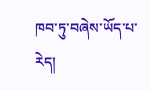ཁབ་ཏུ་བཞེས་ཡོད་པ་རེད།